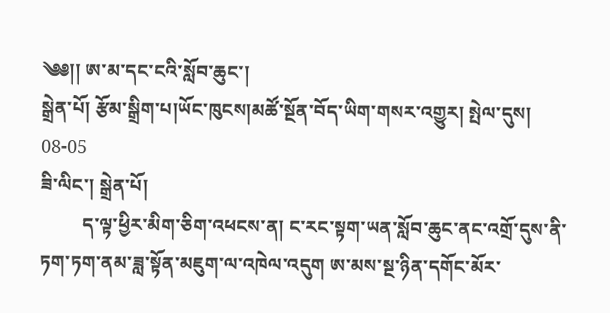༄༅།། ཨ་མ་དང་ངའི་སློབ་ཆུང་།
སྒྲེན་པོ། རྩོམ་སྒྲིག་པ།ཡོང་ཁུངས།མཚོ་སྔོན་བོད་ཡིག་གསར་འགྱུར། སྤེལ་དུས། 08-05
ཟི་ལིང་། སྒྲེན་པོ།
         ད་ལྟ་ཕྱིར་མིག་ཅིག་འཕངས་ན། ང་རང་སྟག་ཡན་སློབ་ཆུང་ནང་འགྲོ་དུས་ནི་ཏག་ཏག་ནམ་ཟླ་སྟོན་མཇུག་ལ་འཁེལ་འདུག ཨ་མས་སྔ་ཉིན་དགོང་མོར་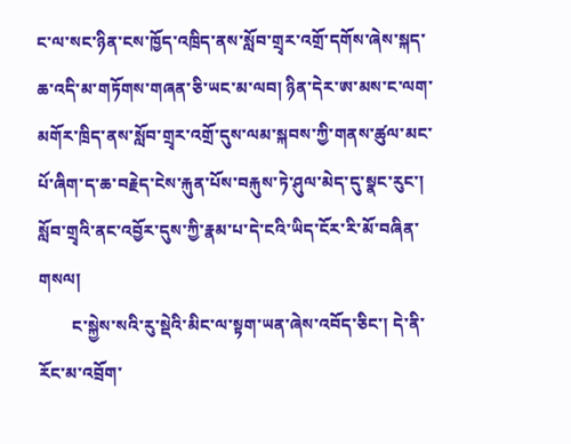ང་ལ་སང་ཉིན་ངས་ཁྱོད་འཁྲིད་ནས་སློབ་གྲྭར་འགྲོ་དགོས་ཞེས་སྐད་ཆ་འདི་མ་གཏོགས་གཞན་ཅི་ཡང་མ་ལབ། ཉིན་དེར་ཨ་མས་ང་ལག་མགོར་ཁྲིད་ནས་སློབ་གྲྭར་འགྲོ་དུས་ལམ་སྐབས་ཀྱི་གནས་ཚུལ་མང་པོ་ཞིག་ད་ཆ་བརྗེད་ངེས་རྐུན་པོས་བརྐུས་ཏེ་ཤུལ་མེད་དུ་སྣང་རུང་། སློབ་གྲྭའི་ནང་འབྱོར་དུས་ཀྱི་རྣམ་པ་དེ་ངའི་ཡིད་ངོར་རི་མོ་བཞིན་གསལ།
        ང་སྐྱེས་སའི་རུ་སྡེའི་མིང་ལ་སྟག་ཡན་ཞེས་འབོད་ཅིང་། དེ་ནི་རོང་མ་འབྲོག་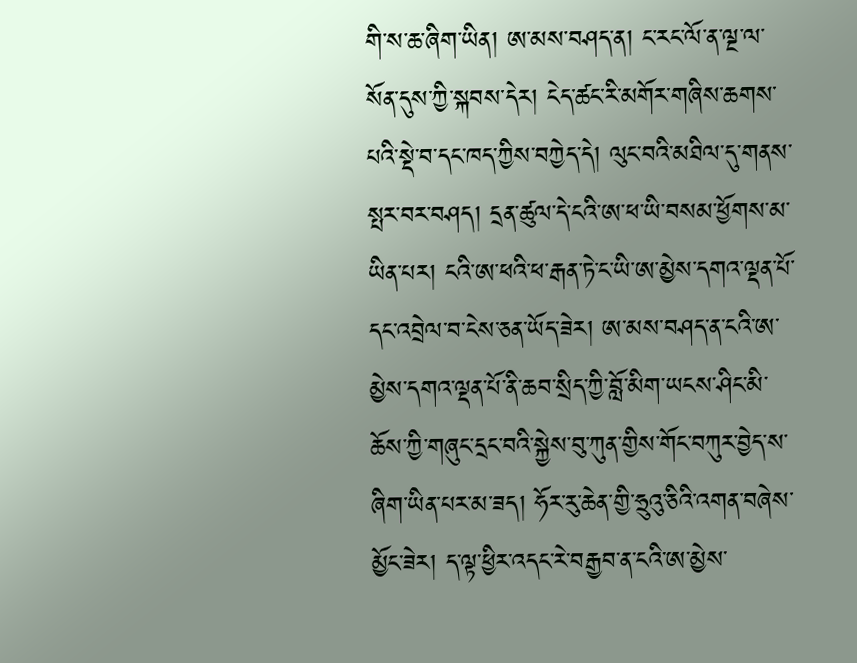གི་ས་ཆ་ཞིག་ཡིན། ཨ་མས་བཤད་ན། ང་རང་ལོ་ན་ལྔ་ལ་སོན་དུས་ཀྱི་སྐབས་དེར། ངེད་ཚང་རི་མགོར་གཞིས་ཆགས་པའི་སྡེ་བ་དང་ཁད་ཀྱིས་བཀྱེད་དེ། ལུང་བའི་མཐིལ་དུ་གནས་སྤར་བར་བཤད། དྲན་ཚུལ་དེ་ངའི་ཨ་ཕ་ཡི་བསམ་ཕྱོགས་མ་ཡིན་པར། ངའི་ཨ་ཕའི་ཕ་རྒན་ཏེ་ང་ཡི་ཨ་མྱེས་དགའ་ལྡན་པོ་དང་འབྲེལ་བ་ངེས་ཅན་ཡོད་ཟེར། ཨ་མས་བཤད་ན་ངའི་ཨ་མྱེས་དགའ་ལྡན་པོ་ནི་ཆབ་སྲིད་ཀྱི་བློ་མིག་ཡངས་ཤིང་མི་ཆོས་ཀྱི་གཞུང་དྲང་བའི་སྐྱེས་བུ་ཀུན་གྱིས་གོང་བཀུར་བྱེད་ས་ཞིག་ཡིན་པར་མ་ཟད། ཧོར་རུ་ཆེན་གྱི་ཧྲུའུ་ཅིའི་འགན་བཞེས་མྱོང་ཟེར། ད་ལྟ་ཕྱིར་འདང་རེ་བརྒྱབ་ན་ངའི་ཨ་མྱེས་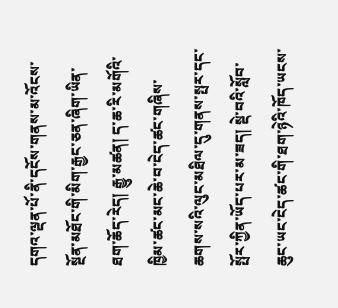དགའ་ལྡན་པོ་ནི་དངོས་གནས་མ་འོངས་སྔོན་མཐོང་གི་མིག་རྒྱང་ཅན་ཞིག་ཡིན་ཐག་ཆོད་རེད། རྒྱུ་མཚན། ད་ཆ་རི་མགོའི་ཁྱིམ་ཚང་མང་ཆེ་བ་ངེད་ཚང་གཞིས་ཆགས་སའི་ལུང་མཐིལ་དུ་གནས་སྤར་དང་སྤོར་ཀྱིན་ཡོད་པར་མ་ཟད། སྡེ་བའི་སློབ་ཆུང་ཡང་ངེད་ཚང་གི་ཐག་ཉེའི་ཁོད་ཡངས་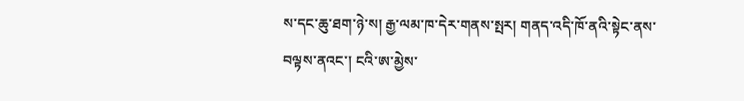ས་དང་ཆུ་ཐག་ཉེ་ས། རྒྱ་ལམ་ཁ་དེར་གནས་སྤར། གནད་འདི་ཁོ་ནའི་སྟེང་ནས་བལྟས་ནའང་། ངའི་ཨ་མྱེས་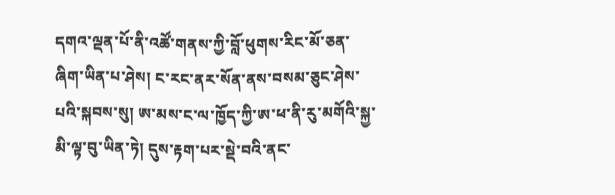དགའ་ལྡན་པོ་ནི་འཚོ་གནས་ཀྱི་བློ་ཕུགས་རིང་མོ་ཅན་ཞིག་ཡིན་པ་ཤེས། ང་རང་ནར་སོན་ནས་བསམ་ཅུང་ཤེས་པའི་སྐབས་སུ། ཨ་མས་ང་ལ་ཁྱོད་ཀྱི་ཨ་ཕ་ནི་རུ་མགོའི་སྐྱ་མི་ལྟ་བུ་ཡིན་ཏེ། དུས་རྟག་པར་སྡེ་བའི་ནང་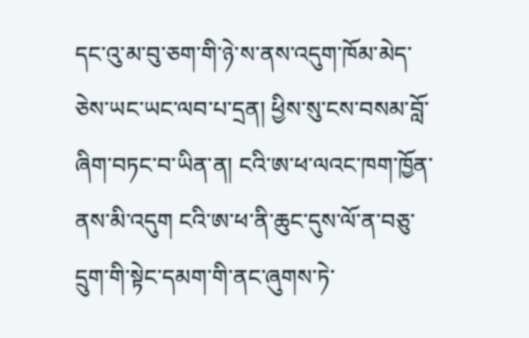དང་འུ་མ་བུ་ཅག་གི་ཉེ་ས་ནས་འདུག་ཁོམ་མེད་ཅེས་ཡང་ཡང་ལབ་པ་དྲན། ཕྱིས་སུ་ངས་བསམ་བློ་ཞིག་བཏང་བ་ཡིན་ན། ངའི་ཨ་ཕ་ལའང་ཁག་ཁྱོན་ནས་མི་འདུག ངའི་ཨ་ཕ་ནི་ཆུང་དུས་ལོ་ན་བཅུ་དྲུག་གི་སྟེང་དམག་གི་ནང་ཞུགས་ཏེ་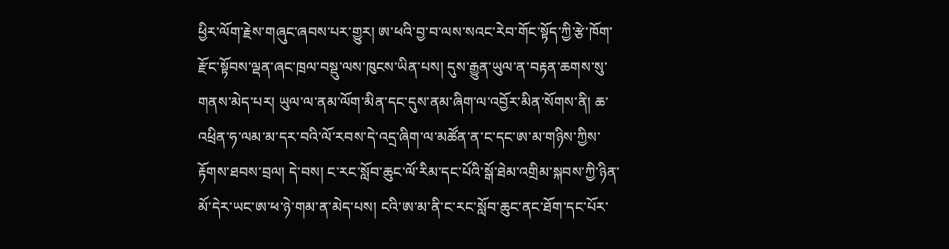ཕྱིར་ལོག་རྗེས་གཞུང་ཞབས་པར་གྱུར། ཨ་ཕའི་བྱ་བ་ལས་སའང་རེབ་གོང་སྟོད་ཀྱི་རྩེ་ཁོག་རྫོང་སྟོབས་ལྡན་ཞང་ཁྲལ་བསྡུ་ལས་ཁུངས་ཡིན་པས། དུས་རྒྱུན་ཡུལ་ན་བརྟན་ཆགས་སུ་གནས་མེད་པར། ཡུལ་ལ་ནམ་ལོག་མིན་དང་དུས་ནམ་ཞིག་ལ་འབྱོར་མིན་སོགས་ནི། ཆ་འཕྲིན་ཧ་ལམ་མ་དར་བའི་ལོ་རབས་དེ་འདྲ་ཞིག་ལ་མཚོན་ན་ང་དང་ཨ་མ་གཉིས་ཀྱིས་རྟོགས་ཐབས་བྲལ། དེ་བས། ང་རང་སློབ་ཆུང་ལོ་རིམ་དང་པོའི་སྒོ་ཐེམ་འགྲིམ་སྐབས་ཀྱི་ཉིན་མོ་དེར་ཡང་ཨ་ཕ་ཉེ་གམ་ན་མེད་པས། ངའི་ཨ་མ་ནི་ང་རང་སློབ་ཆུང་ནང་ཐོག་དང་པོར་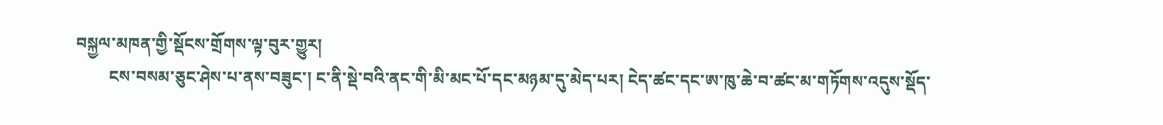བསྐྱལ་མཁན་གྱི་སྡོངས་གྲོགས་ལྟ་བུར་གྱུར།
        ངས་བསམ་ཅུང་ཤེས་པ་ནས་བཟུང་། ང་ནི་སྡེ་བའི་ནང་གི་མི་མང་པོ་དང་མཉམ་དུ་མེད་པར། ངེད་ཚང་དང་ཨ་ཁུ་ཆེ་བ་ཚང་མ་གཏོགས་འདུས་སྡོད་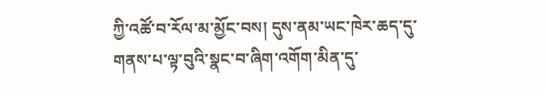ཀྱི་འཚོ་བ་རོལ་མ་མྱོང་བས། དུས་ནམ་ཡང་ཁེར་ཆད་དུ་གནས་པ་ལྟ་བུའི་སྣང་བ་ཞིག་འགོག་མིན་དུ་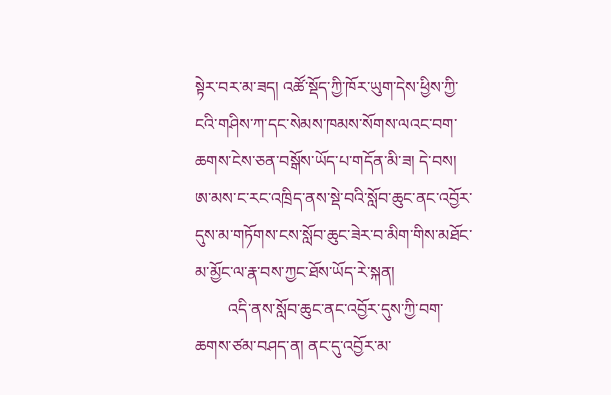སྟེར་བར་མ་ཟད། འཚོ་སྡོད་ཀྱི་ཁོར་ཡུག་དེས་ཕྱིས་ཀྱི་ངའི་གཤིས་ཀ་དང་སེམས་ཁམས་སོགས་ལའང་བག་ཆགས་ངེས་ཅན་བསྒོས་ཡོད་པ་གདོན་མི་ཟ། དེ་བས། ཨ་མས་ང་རང་འཁྲིད་ནས་སྡེ་བའི་སློབ་ཆུང་ནང་འབྱོར་དུས་མ་གཏོགས་ངས་སློབ་ཆུང་ཟེར་བ་མིག་གིས་མཐོང་མ་མྱོང་ལ་རྣ་བས་ཀྱང་ཐོས་ཡོད་རེ་སྐན།
        འདི་ནས་སློབ་ཆུང་ནང་འབྱོར་དུས་ཀྱི་བག་ཆགས་ཙམ་བཤད་ན། ནང་དུ་འབྱོར་མ་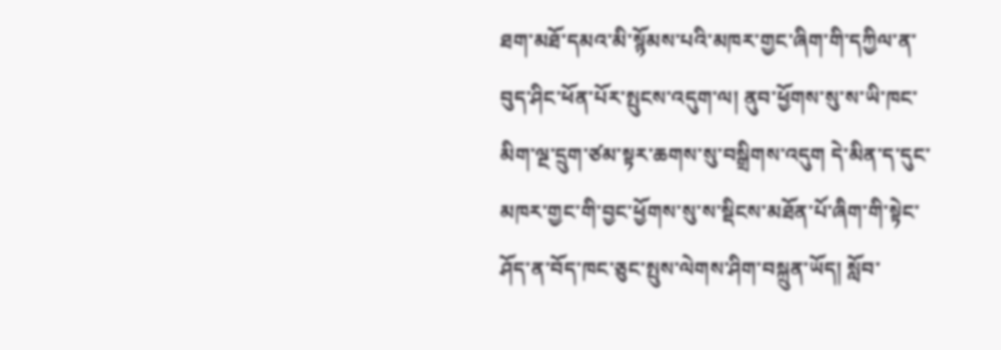ཐག་མཐོ་དམའ་མི་སྙོམས་པའི་མཁར་གྱང་ཞིག་གི་དཀྱིལ་ན་བུད་ཤིང་ཕོན་པོར་སྤུངས་འདུག་ལ། ནུབ་ཕྱོགས་སུ་ས་ཡི་ཁང་མིག་ལྔ་དྲུག་ཙམ་སྟར་ཆགས་སུ་བསྒྲིགས་འདུག དེ་མིན་ད་དུང་མཁར་གྱང་གི་བྱང་ཕྱོགས་སུ་ས་སྡིངས་མཐོན་པོ་ཞིག་གི་སྟེང་ཤོད་ན་བོད་ཁང་ཅུང་སྤུས་ལེགས་ཤིག་བསྐྲུན་ཡོད། སློབ་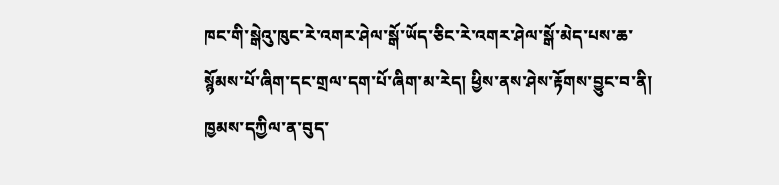ཁང་གི་སྒེའུ་ཁུང་རེ་འགར་ཤེལ་སྒོ་ཡོད་ཅིང་རེ་འགར་ཤེལ་སྒོ་མེད་པས་ཆ་སྙོམས་པོ་ཞིག་དང་གྲལ་དག་པོ་ཞིག་མ་རེད། ཕྱིས་ནས་ཤེས་རྟོགས་བྱུང་བ་ནི། ཁྱམས་དཀྱིལ་ན་བུད་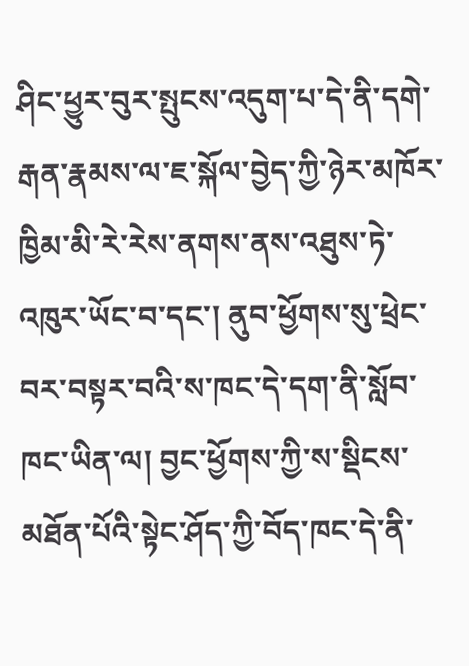ཤིང་ཕྱུར་བུར་སྤུངས་འདུག་པ་དེ་ནི་དགེ་རྒན་རྣམས་ལ་ཇ་སྐོལ་བྱེད་ཀྱི་ཉེར་མཁོར་ཁྱིམ་མི་རེ་རེས་ནགས་ནས་འཐུས་ཏེ་འཁུར་ཡོང་བ་དང་། ནུབ་ཕྱོགས་སུ་ཕྲེང་བར་བསྟར་བའི་ས་ཁང་དེ་དག་ནི་སློབ་ཁང་ཡིན་ལ། བྱང་ཕྱོགས་ཀྱི་ས་སྡིངས་མཐོན་པོའི་སྟེང་ཤོད་ཀྱི་བོད་ཁང་དེ་ནི་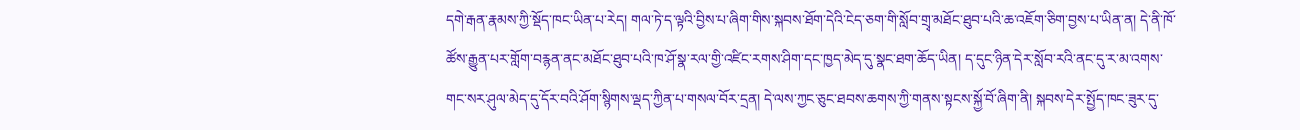དགེ་རྒན་རྣམས་ཀྱི་སྡོད་ཁང་ཡིན་པ་རེད། གལ་ཏེ་ད་ལྟའི་བྱིས་པ་ཞིག་གིས་སྐབས་ཐོག་དེའི་ངེད་ཅག་གི་སློབ་གྲྭ་མཐོང་ཐུབ་པའི་ཆ་འཇོག་ཅིག་བྱས་པ་ཡིན་ན། དེ་ནི་ཁོ་ཚོས་རྒྱུན་པར་གློག་བརྙན་ནང་མཐོང་ཐུབ་པའི་ཁ་ཤོ་སྣ་རལ་གྱི་འཛིང་རགས་ཤིག་དང་ཁྱད་མེད་དུ་སྣང་ཐག་ཆོད་ཡིན། ད་དུང་ཉིན་དེར་སློབ་རའི་ནང་དུ་ར་མ་འགས་གང་སར་ཤུལ་མེད་དུ་དོར་བའི་ཤོག་སྙིགས་ལྡད་ཀྱིན་པ་གསལ་བོར་དྲན། དེ་ལས་ཀྱང་ཅུང་ཐབས་ཆགས་ཀྱི་གནས་སྟངས་སྐྱོ་བོ་ཞིག་ནི། སྐབས་དེར་སྤྱོད་ཁང་ཟུར་དུ་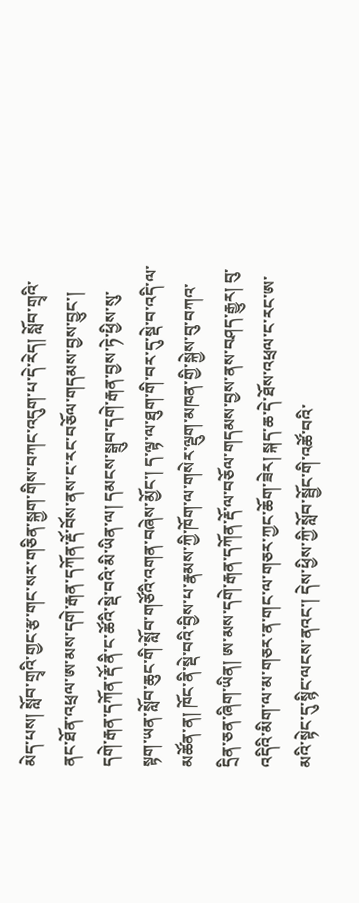མེད་པས། སློབ་གྲྭའི་གྱང་རྩ་གང་སར་གཅིན་སྐྱག་གིས་བཀང་འདུག་པ་དེ་རེད། སློབ་གྲྭའི་ནང་ཐོན་འཕྲལ་ཨ་མས་དགེ་རྒན་དཀོན་རྡོ་བོས་ནས་ང་རང་བཅོལ་གདམས་བྱས་བྱུང་། དགེ་རྒན་དཀོན་རྡོ་ནི་ང་ཚོའི་སྡེ་བའི་མི་ཡིན་ལ། དམངས་སྒྲུབ་དགེ་རྒན་བྱས་ཏེ་ཕྱིས་སུ་སྟག་ཡན་སློབ་ཆུང་གི་སློབ་གཙོའི་འགན་བཞེས་མྱོང་། ད་ལྟ་ལ་ཐུག་གི་བར་དུ་སྡེ་བ་འདི་ལ་མཚོན་ན། ཁོང་ནི་སྡེ་བའི་བྱིས་པ་རྣམས་ཀྱི་ཁོག་ལ་གསེར་ལྡུག་མཁན་གྱི་སྐྱེས་བུ་བཀའ་དྲིན་ཅན་ཞིག་ཡིན། ཨ་མས་དགེ་རྒན་དཀོན་རྡོ་ལ་བཅོལ་གདམས་བྱས་ནས་བཤད་རྒྱུར། བུ་འདིའི་མིག་ལ་མ་གཅར་ན་གང་ལ་གཅར་ཀྱང་ཆོག་ཟེར། སྐད་ཆ་དེ་ཐོས་འཕྲལ་ང་རང་ཨ་མའི་སྟེང་དུ་སྙིང་ལངས་ནའང་། དེས་ཕྱིས་ཀྱི་སློབ་སྦྱོང་གི་འཚོ་བའི་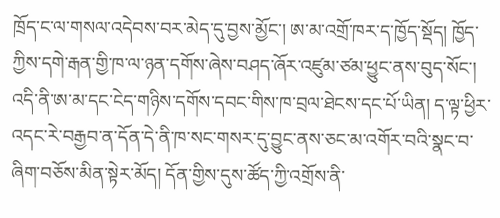ཁྲོད་ང་ལ་གསལ་འདེབས་བར་མེད་དུ་བྱས་མྱོང་། ཨ་མ་འགྲོ་ཁར་ད་ཁྱོད་སྡོད། ཁྱོད་ཀྱིས་དགེ་རྒན་གྱི་ཁ་ལ་ཉན་དགོས་ཞེས་བཤད་ཞོར་འཛུམ་ཙམ་ཕྱུང་ནས་བུད་སོང་། འདི་ནི་ཨ་མ་དང་ངེད་གཉིས་དགོས་དབང་གིས་ཁ་བྲལ་ཐེངས་དང་པོ་ཡིན། ད་ལྟ་ཕྱིར་འདང་རེ་བརྒྱབ་ན་དོན་དེ་ནི་ཁ་སང་གསར་དུ་བྱུང་ནས་ཅང་མ་འགོར་བའི་སྣང་བ་ཞིག་བཅོས་མིན་སྟེར་མོད། དོན་གྱིས་དུས་ཚོད་ཀྱི་འགྲོས་ནི་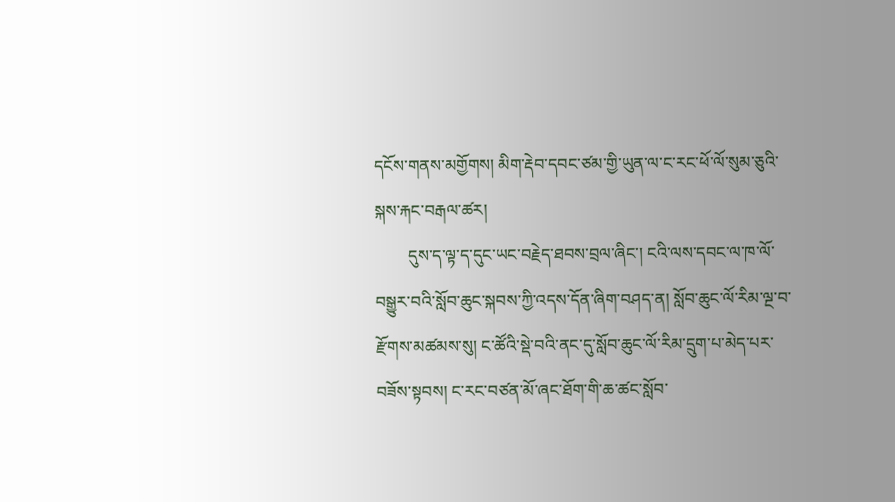དངོས་གནས་མགྱོགས། མིག་རྡེབ་དབང་ཙམ་གྱི་ཡུན་ལ་ང་རང་ཕོ་ལོ་སུམ་ཅུའི་སྐས་རྐང་བརྒལ་ཚར།
        དུས་ད་ལྟ་ད་དུང་ཡང་བརྗེད་ཐབས་བྲལ་ཞིང་། ངའི་ལས་དབང་ལ་ཁ་ལོ་བསྒྱུར་བའི་སློབ་ཆུང་སྐབས་ཀྱི་འདས་དོན་ཞིག་བཤད་ན། སློབ་ཆུང་ལོ་རིམ་ལྔ་བ་རྫོགས་མཚམས་སུ། ང་ཚོའི་སྡེ་བའི་ནང་དུ་སློབ་ཆུང་ལོ་རིམ་དྲུག་པ་མེད་པར་བཟོས་སྟབས། ང་རང་བཙན་མོ་ཞང་ཐོག་གི་ཆ་ཚང་སློབ་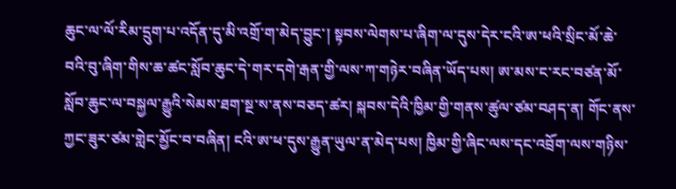ཆུང་ལ་ལོ་རིམ་དྲུག་པ་འདོན་དུ་མི་འགྲོ་ག་མེད་བྱུང་། སྟབས་ལེགས་པ་ཞིག་ལ་དུས་དེར་ངའི་ཨ་ཕའི་སྲིང་མོ་ཆེ་བའི་བུ་ཞིག་གིས་ཆ་ཚང་སློབ་ཆུང་དེ་གར་དགེ་རྒན་གྱི་ལས་ཀ་གཉེར་བཞིན་ཡོད་པས། ཨ་མས་ང་རང་བཙན་མོ་སློབ་ཆུང་ལ་བསྐྱལ་རྒྱུའི་སེམས་ཐག་སྔ་ས་ནས་བཅད་ཚར། སྐབས་དེའི་ཁྱིམ་གྱི་གནས་ཚུལ་ཙམ་བཤད་ན། གོང་ནས་ཀྱང་ཟུར་ཙམ་གླེང་མྱོང་བ་བཞིན། ངའི་ཨ་ཕ་དུས་རྒྱུན་ཡུལ་ན་མེད་པས། ཁྱིམ་གྱི་ཞིང་ལས་དང་འབྲོག་ལས་གཉིས་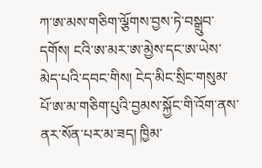ཀ་ཨ་མས་གཅིག་ལྕོགས་བྱས་ཏེ་བསྒྲུབ་དགོས། ངའི་ཨ་མར་ཨ་མྱེས་དང་ཨ་ཡེས་མེད་པའི་དབང་གིས། ངེད་མིང་སྲིང་གསུམ་པོ་ཨ་མ་གཅིག་པུའི་བྱམས་སྐྱོང་གི་འོག་ནས་ནར་སོན་པར་མ་ཟད། ཁྱིམ་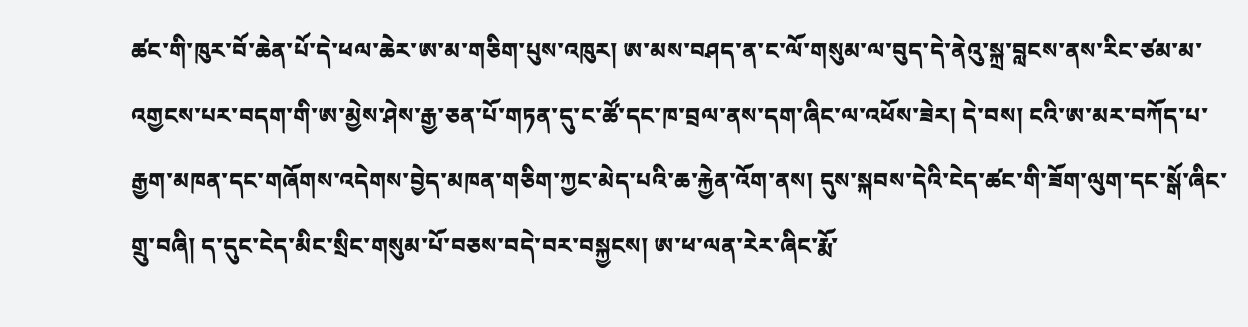ཚང་གི་ཁུར་བོ་ཆེན་པོ་དེ་ཕལ་ཆེར་ཨ་མ་གཅིག་པུས་འཁུར། ཨ་མས་བཤད་ན་ང་ལོ་གསུམ་ལ་བུད་དེ་ནེའུ་སྐྲ་བླངས་ནས་རིང་ཙམ་མ་འགྱངས་པར་བདག་གི་ཨ་མྱེས་ཤེས་རྒྱ་ཅན་པོ་གཏན་དུ་ང་ཚོ་དང་ཁ་བྲལ་ནས་དག་ཞིང་ལ་འཕོས་ཟེར། དེ་བས། ངའི་ཨ་མར་བཀོད་པ་རྒྱག་མཁན་དང་གཞོགས་འདེགས་བྱེད་མཁན་གཅིག་ཀྱང་མེད་པའི་ཆ་རྐྱེན་འོག་ནས། དུས་སྐབས་དེའི་ངེད་ཚང་གི་ཟོག་ལུག་དང་སྒོ་ཞིང་གྲུ་བཞི། ད་དུང་ངེད་མིང་སྲིང་གསུམ་པོ་བཅས་བདེ་བར་བསྐྱངས། ཨ་ཕ་ལན་རེར་ཞིང་རྨོ་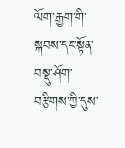ལོག་རྒྱག་གི་སྐབས་དང་སྟོན་བསྡུ་ཤོག་བརྩིགས་ཀྱི་དུས་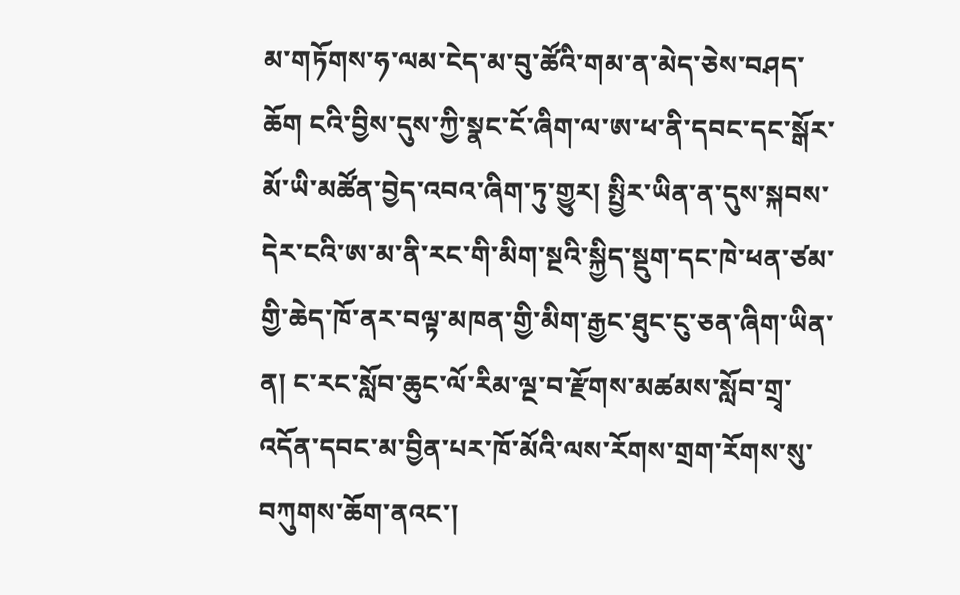མ་གཏོགས་ཧ་ལམ་ངེད་མ་བུ་ཚོའི་གམ་ན་མེད་ཅེས་བཤད་ཆོག ངའི་བྱིས་དུས་ཀྱི་སྣང་ངོ་ཞིག་ལ་ཨ་ཕ་ནི་དབང་དང་སྒོར་མོ་ཡི་མཚོན་བྱེད་འབའ་ཞིག་ཏུ་གྱུར། སྤྱིར་ཡིན་ན་དུས་སྐབས་དེར་ངའི་ཨ་མ་ནི་རང་གི་མིག་སྔའི་སྐྱིད་སྡུག་དང་ཁེ་ཕན་ཙམ་གྱི་ཆེད་ཁོ་ནར་བལྟ་མཁན་གྱི་མིག་རྒྱང་ཐུང་ངུ་ཅན་ཞིག་ཡིན་ན། ང་རང་སློབ་ཆུང་ལོ་རིམ་ལྔ་བ་རྫོགས་མཚམས་སློབ་གྲྭ་འདོན་དབང་མ་བྱིན་པར་ཁོ་མོའི་ལས་རོགས་གྲག་རོགས་སུ་བཀུགས་ཆོག་ནའང་།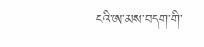ངའི་ཨ་མས་བདག་གི་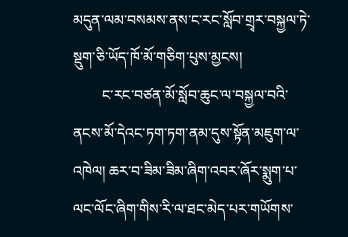མདུན་ལམ་བསམས་ནས་ང་རང་སློབ་གྲྭར་བསྐྱལ་ཏེ་སྡུག་ཅི་ཡོད་ཁོ་མོ་གཅིག་པུས་མྱངས།
        ང་རང་བཙན་མོ་སློབ་ཆུང་ལ་བསྐྱལ་བའི་ནངས་མོ་དེའང་ཏག་ཏག་ནམ་དུས་སྟོན་མཇུག་ལ་འཁེལ། ཆར་བ་ཟིམ་ཟིམ་ཞིག་འབར་ཞོར་སྨུག་པ་ལང་ལོང་ཞིག་གིས་རི་ལ་ཐང་མེད་པར་གཡོགས་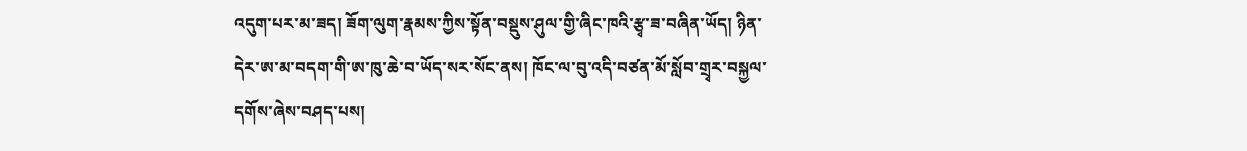འདུག་པར་མ་ཟད། ཟོག་ལུག་རྣམས་ཀྱིས་སྟོན་བསྡུས་ཤུལ་གྱི་ཞིང་ཁའི་རྩྭ་ཟ་བཞིན་ཡོད། ཉིན་དེར་ཨ་མ་བདག་གི་ཨ་ཁུ་ཆེ་བ་ཡོད་སར་སོང་ནས། ཁོང་ལ་བུ་འདི་བཙན་མོ་སློབ་གྲྭར་བསྐྱལ་དགོས་ཞེས་བཤད་པས།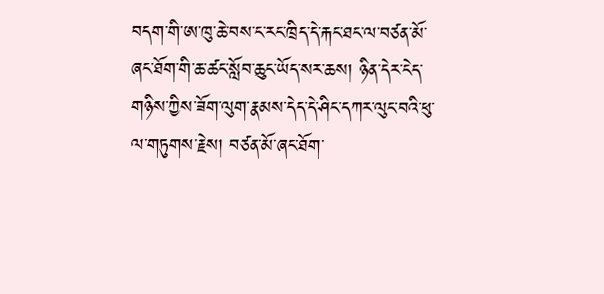བདག་གི་ཨ་ཁུ་ཆེ་བས་ང་རང་ཁྲིད་དེ་རྐང་ཐང་ལ་བཙན་མོ་ཞང་ཐོག་གི་ཆ་ཚང་སློབ་ཆུང་ཡོད་སར་ཆས། ཉིན་དེར་ངེད་གཉིས་ཀྱིས་ཟོག་ལུག་རྣམས་དེད་དེ་ཤིང་དཀར་ལུང་བའི་ཕུ་ལ་གཏུགས་རྗེས། བཙན་མོ་ཞང་ཐོག་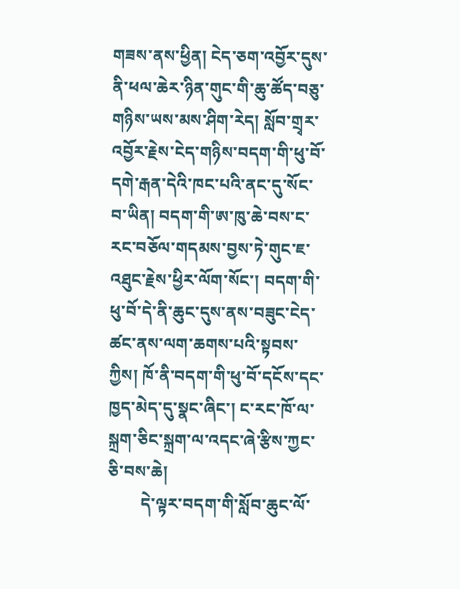གཟས་ནས་ཕྱིན། ངེད་ཅག་འབྱོར་དུས་ནི་ཕལ་ཆེར་ཉིན་གུང་གི་ཆུ་ཚོད་བཅུ་གཉིས་ཡས་མས་ཤིག་རེད། སློབ་གྲྭར་འབྱོར་རྗེས་ངེད་གཉིས་བདག་གི་ཕུ་བོ་དགེ་རྒན་དེའི་ཁང་པའི་ནང་དུ་སོང་བ་ཡིན། བདག་གི་ཨ་ཁུ་ཆེ་བས་ང་རང་བཅོལ་གདམས་བྱས་ཏེ་གུང་ཇ་འཐུང་རྗེས་ཕྱིར་ལོག་སོང་། བདག་གི་ཕུ་བོ་དེ་ནི་ཆུང་དུས་ནས་བཟུང་ངེད་ཚང་ནས་ལག་ཆགས་པའི་སྟབས་ཀྱིས། ཁོ་ནི་བདག་གི་ཕུ་བོ་དངོས་དང་ཁྱད་མེད་དུ་སྣང་ཞིང་། ང་རང་ཁོ་ལ་སྐྲག་ཅིང་སྐྲག་ལ་འདང་ཞེ་རྩིས་ཀྱང་ཅི་བས་ཆེ།
        དེ་ལྟར་བདག་གི་སློབ་ཆུང་ལོ་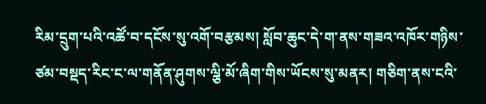རིམ་དྲུག་པའི་འཚོ་བ་དངོས་སུ་འགོ་བརྩམས། སློབ་ཆུང་དེ་ག་ནས་གཟའ་འཁོར་གཉིས་ཙམ་བསྡད་རིང་ང་ལ་གནོན་ཤུགས་ལྕི་མོ་ཞིག་གིས་ཡོངས་སུ་མནར། གཅིག་ནས་ངའི་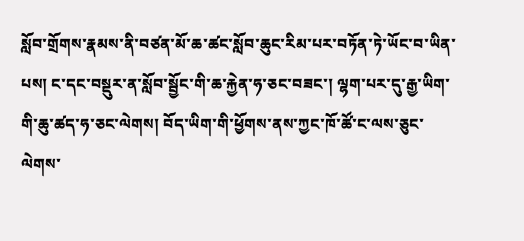སློབ་གྲོགས་རྣམས་ནི་བཙན་མོ་ཆ་ཚང་སློབ་ཆུང་རིམ་པར་བཏོན་ཏེ་ཡོང་བ་ཡིན་པས། ང་དང་བསྡུར་ན་སློབ་སྦྱོང་གི་ཆ་རྐྱེན་ཧ་ཅང་བཟང་། ལྷག་པར་དུ་རྒྱ་ཡིག་གི་ཆུ་ཚད་ཧ་ཅང་ལེགས། བོད་ཡིག་གི་ཕྱོགས་ནས་ཀྱང་ཁོ་ཚོ་ང་ལས་ཅུང་ལེགས་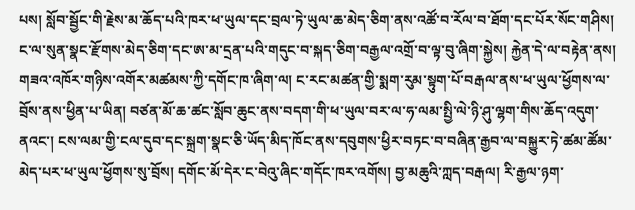པས། སློབ་སྦྱོང་གི་རྗེས་མ་ཆོད་པའི་ཁར་ཕ་ཡུལ་དང་བྲལ་ཏེ་ཡུལ་ཆ་མེད་ཅིག་ནས་འཚོ་བ་རོལ་བ་ཐོག་དང་པོར་སོང་གཤིས། ང་ལ་སུན་སྣང་རྫོགས་མེད་ཅིག་དང་ཨ་མ་དྲན་པའི་གདུང་བ་སྐད་ཅིག་བརྒྱལ་འགྲོ་བ་ལྟ་བུ་ཞིག་སྐྱེས། རྐྱེན་དེ་ལ་བརྟེན་ནས། གཟའ་འཁོར་གཉིས་འགོར་མཚམས་ཀྱི་དགོང་ཁ་ཞིག་ལ། ང་རང་མཚན་གྱི་སྨག་རུམ་སྟུག་པོ་བརྒལ་ནས་ཕ་ཡུལ་ཕྱོགས་ལ་བྲོས་ནས་ཕྱིན་པ་ཡིན། བཙན་མོ་ཆ་ཚང་སློབ་ཆུང་ནས་བདག་གི་ཕ་ཡུལ་བར་ལ་ཧ་ལམ་སྤྱི་ལེ་ཉི་ཤུ་ལྷག་གིས་ཆོད་འདུག་ནའང་། ངས་ལམ་གྱི་ངལ་དུབ་དང་སྐྲག་སྣང་ཅི་ཡོད་མིད་ཁོང་ནས་དབུགས་ཕྱིར་བཏང་བ་བཞིན་རྒྱབ་ལ་བསྐྱུར་ཏེ་ཚམ་ཚོམ་མེད་པར་ཕ་ཡུལ་ཕྱོགས་སུ་བྲོས། དགོང་མོ་དེར་ང་བེའུ་ཞིང་གདོང་ཁར་འགོས། བྱ་མཆུའི་ཀླད་བརྒལ། རི་རྒྱལ་ཉག་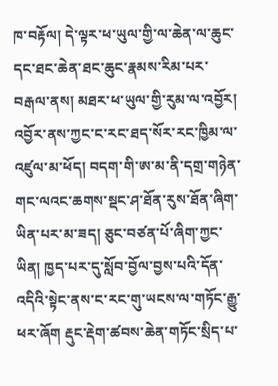ཁ་བརྟོལ། དེ་ལྟར་ཕ་ཡུལ་གྱི་ལ་ཆེན་ལ་ཆུང་དང་ཐང་ཆེན་ཐང་ཆུང་རྣམས་རིམ་པར་བརྒལ་ནས། མཐར་ཕ་ཡུལ་གྱི་རུམ་ལ་འབྱོར། འབྱོར་ནས་ཀྱང་ང་རང་ཐད་སོར་རང་ཁྱིམ་ལ་འཛུལ་མ་ཕོད། བདག་གི་ཨ་མ་ནི་དགྲ་གཉེན་གང་ལའང་ཆགས་སྡང་ཤ་ཐོན་རུས་ཐོན་ཞིག་ཡིན་པར་མ་ཟད། ཅུང་བཙན་པོ་ཞིག་ཀྱང་ཡིན། ཁྱད་པར་དུ་སློབ་བྱོལ་བྱས་པའི་དོན་འདིའི་སྟེང་ནས་ང་རང་གུ་ཡངས་ལ་གཏོང་རྒྱུ་ཕར་ཞོག རྡུང་རྡེག་ཚབས་ཆེན་གཏོང་སྲིད་པ་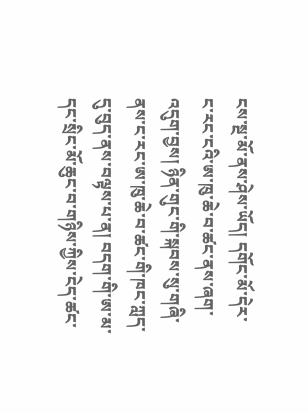ངས་སྔ་མོ་ནས་ཤེས་ཡོད། དགོང་མོ་དེར་ང་རང་ངའི་ཨ་ཁུ་ཆེ་བ་ཚང་ནས་ཞག་འདུག་བྱས། ཉིན་གུང་གི་སྐབས་སུ་གཞི་ནས་ང་རང་ཨ་ཁུ་ཆེ་བ་ཚང་གི་ཁང་ཀླད་དུ་བུད་ནས་བལྟས་པ་ན། བདག་གི་ཨ་མ་དང་སྲིང་མོ་ཆུང་བ་གཉིས་ཀྱིས་ངེད་ཚང་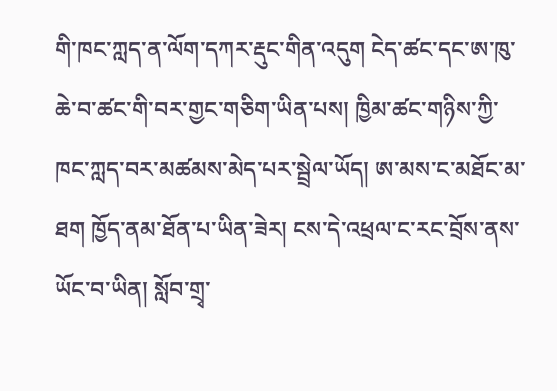གི་ཁང་ཀླད་ན་ལོག་དཀར་རྡུང་གིན་འདུག ངེད་ཚང་དང་ཨ་ཁུ་ཆེ་བ་ཚང་གི་བར་གྱང་གཅིག་ཡིན་པས། ཁྱིམ་ཚང་གཉིས་ཀྱི་ཁང་ཀླད་བར་མཚམས་མེད་པར་སྦྲེལ་ཡོད། ཨ་མས་ང་མཐོང་མ་ཐག ཁྱོད་ནམ་ཐོན་པ་ཡིན་ཟེར། ངས་དེ་འཕྲལ་ང་རང་བྲོས་ནས་ཡོང་བ་ཡིན། སློབ་གྲྭ་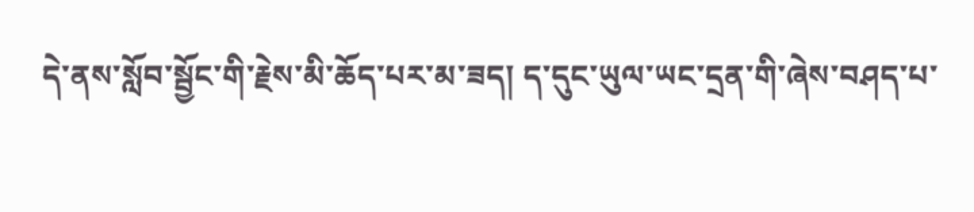དེ་ནས་སློབ་སྦྱོང་གི་རྗེས་མི་ཆོད་པར་མ་ཟད། ད་དུང་ཡུལ་ཡང་དྲན་གི་ཞེས་བཤད་པ་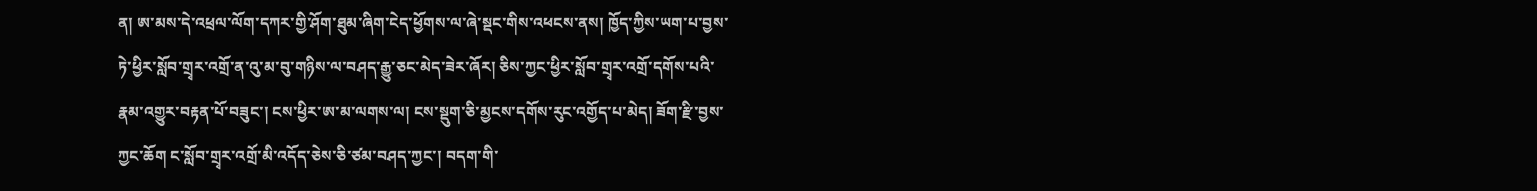ན། ཨ་མས་དེ་འཕྲལ་ལོག་དཀར་གྱི་ཤོག་ཐུམ་ཞིག་ངེད་ཕྱོགས་ལ་ཞེ་སྡང་གིས་འཕངས་ནས། ཁྱོད་ཀྱིས་ཡག་པ་བྱས་ཏེ་ཕྱིར་སློབ་གྲྭར་འགྲོ་ན་འུ་མ་བུ་གཉིས་ལ་བཤད་རྒྱུ་ཅང་མེད་ཟེར་ཞོར། ཅིས་ཀྱང་ཕྱིར་སློབ་གྲྭར་འགྲོ་དགོས་པའི་རྣམ་འགྱུར་བརྟན་པོ་བཟུང་། ངས་ཕྱིར་ཨ་མ་ལགས་ལ། ངས་སྡུག་ཅི་མྱངས་དགོས་རུང་འགྱོད་པ་མེད། ཟོག་རྫི་བྱས་ཀྱང་ཆོག ང་སློབ་གྲྭར་འགྲོ་མི་འདོད་ཅེས་ཅི་ཙམ་བཤད་ཀྱང་། བདག་གི་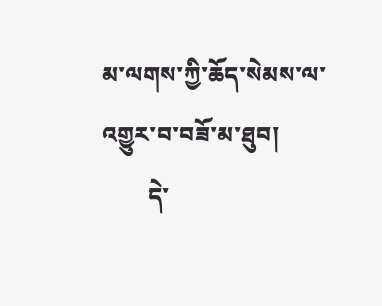མ་ལགས་ཀྱི་ཆོད་སེམས་ལ་འགྱུར་བ་བཟོ་མ་ཐུབ།
        དེ་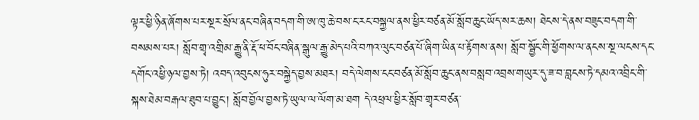ལྟར་ཕྱི་ཉིན་ཞོགས་པར་སྔར་སྲོལ་ནང་བཞིན་བདག་གི་ཨ་ཁུ་ཆེ་བས་ང་རང་བསྐྱལ་ནས་ཕྱིར་བཙན་མོ་སློབ་ཆུང་ཡོད་སར་ཆས། ཐེངས་དེ་ནས་བཟུང་བདག་གི་བསམས་པར། སློབ་གྲྭ་འགྲིམ་རྒྱུ་ནི་རྡོ་ཕ་བོང་བཞིན་སྒུལ་རྒྱུ་མེད་པའི་བཀའ་ལུང་བཙན་པོ་ཞིག་ཡིན་པ་རྟོགས་ནས། སློབ་སྦྱོང་གི་ཕྱོགས་ལ་ནངས་སྔ་ལངས་དང་དགོང་འཕྱི་ཉལ་བྱས་ཏེ། འབད་འབུངས་ཧུར་བསྐྱེད་བྱས་མཐར། བདེ་ལེགས་ངང་བཙན་མོ་སློབ་ཆུང་ནས་བསླབ་འབྲས་གཡུར་དུ་ཟ་བ་བླངས་ཏེ་དམའ་འབྲིང་གི་སྐས་ཐེམ་བརྒལ་ཐུབ་པ་བྱུང་། སློབ་བྱོལ་བྱས་ཏེ་ཡུལ་ལ་ལོག་མ་ཐག དེ་འཕྲལ་ཕྱིར་སློབ་གྲྭར་བཙན་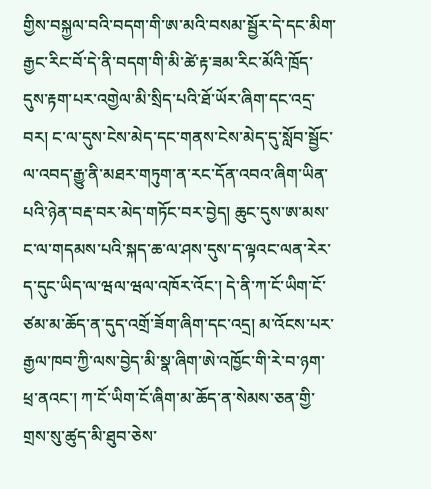གྱིས་བསྐྱལ་བའི་བདག་གི་ཨ་མའི་བསམ་སྦྱོར་དེ་དང་མིག་རྒྱང་རིང་བོ་དེ་ནི་བདག་གི་མི་ཚེ་རྟ་ཟམ་རིང་མོའི་ཁྲོད་དུས་རྟག་པར་འགྱེལ་མི་སྲིད་པའི་ཐོ་ཡོར་ཞིག་དང་འདྲ་བར། ང་ལ་དུས་ངེས་མེད་དང་གནས་ངེས་མེད་དུ་སློབ་སྦྱོང་ལ་འབད་རྒྱུ་ནི་མཐར་གཏུག་ན་རང་དོན་འབའ་ཞིག་ཡིན་པའི་ཉེན་བརྡ་བར་མེད་གཏོང་བར་བྱེད། ཆུང་དུས་ཨ་མས་ང་ལ་གདམས་པའི་སྐད་ཆ་ལ་ཤས་དུས་ད་ལྟའང་ལན་རེར་ད་དུང་ཡིད་ལ་ཝལ་ཝལ་འཁོར་འོང་། དེ་ནི་ཀ་ངོ་ཡིག་ངོ་ཙམ་མ་ཆོད་ན་དུད་འགྲོ་ཟོག་ཞིག་དང་འདྲ། མ་འོངས་པར་རྒྱལ་ཁབ་ཀྱི་ལས་བྱེད་མི་སྣ་ཞིག་ཨེ་འཁྱོང་གི་རེ་བ་ཉག་ཕྲ་ནའང་། ཀ་ངོ་ཡིག་ངོ་ཞིག་མ་ཆོད་ན་སེམས་ཅན་གྱི་གྲས་སུ་ཚུད་མི་ཐུབ་ཅེས་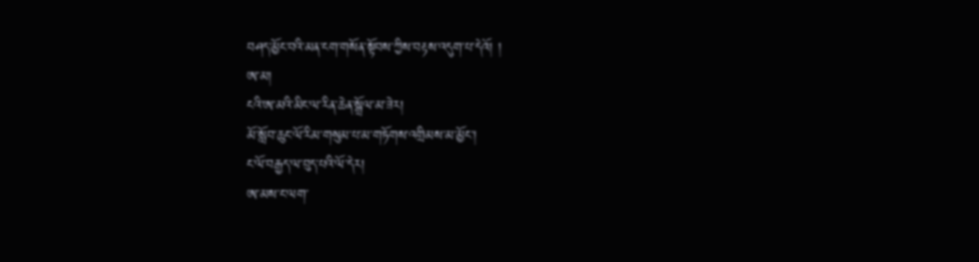བཤད་མྱོང་བའི་མན་ངག་གསོན་སྟོབས་ཀྱིས་བརྟས་འདུག་པ་དེའོ། །
ཨ་མ།
ངའི་ཨ་མའི་མིང་ལ་རིན་ཆེན་སྒྲོལ་མ་ཟེར།
མོ་སློབ་ཆུང་ལོ་རིམ་གསུམ་པ་མ་གཏོགས་འགྲིམས་མ་མྱོང་།
ང་ལོ་བརྒྱད་ལ་བུད་པའི་ལོ་དེར།
ཨ་མས་ང་ལག་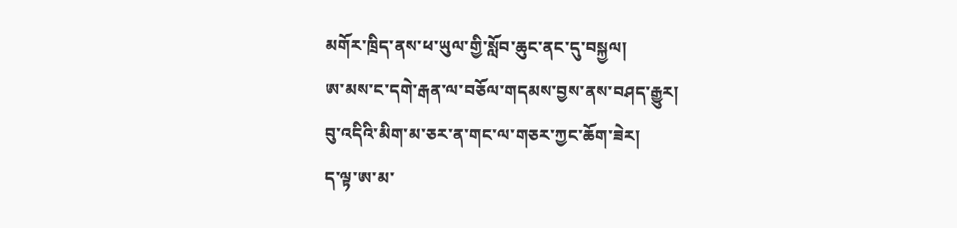མགོར་ཁྲིད་ནས་ཕ་ཡུལ་གྱི་སློབ་ཆུང་ནང་དུ་བསྐྱལ།
ཨ་མས་ང་དགེ་རྒན་ལ་བཅོལ་གདམས་བྱས་ནས་བཤད་རྒྱུར།
བུ་འདིའི་མིག་མ་ཅར་ན་གང་ལ་གཅར་ཀྱང་ཆོག་ཟེར།
ད་ལྟ་ཨ་མ་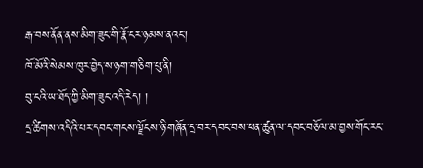རྒ་བས་ནོན་ནས་མིག་ཟུང་གི་རྣོ་ངར་ཉམས་ནའང་།
ཁོ་མོའི་སེམས་ཁུར་བྱེད་ས་ཉག་གཅིག་པུ་ནི།
བུ་ངའི་ཡ་ཐོད་ཀྱི་མིག་ཟུང་འདི་རེད། །
དྲ་ཚིགས་འདིའི་པར་དབང་གངས་ལྗོངས་ཉི་གཞོན་དྲ་བར་དབང་བས་ཕན་ཚུན་ལ་དབང་བཅོལ་མ་བྱས་གོང་རང་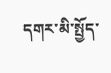དགར་མི་སྤྱོད་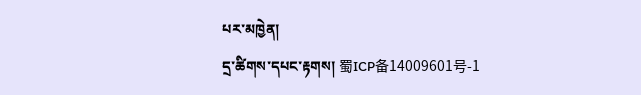པར་མཁྱེན།
དྲ་ཚིགས་དཔང་རྟགས། 蜀ICP备14009601号-1